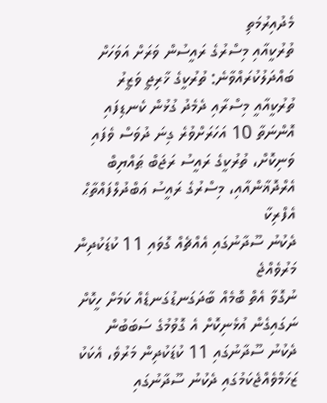މެދުއިރުމަތި
ތުރުކީއާއި މިސްރުގެ ރައީސުން ވަރަށް އަވަހަށް ބައްދަލުކުރައްވާނެ: ތުރުކީގެ ޚާރިޖީ ވަޒީރު
ތުރުކީއާއީ މިސްރާއި ދެމެދު ގުޅުން ކެނޑިފައި އޮންނަތާ 10 އަހަރަށްވުރެ ގިނަ ދުވަސް ވެފައި ވަނިކޮށް، ތުރުކީގެ ރައީސު ރަޖަބް ޠައްޔިބް އެރްދޮޣާންއާއި، މިސްރުގެ ރައީސު ޢަބްދުލްފައްތާޙް
އެފްރިކާ
ދެކުނު ސޫދާނުގައި އެއްޗެއް ގޮވައި 11 ކުޑަކުދިން މަރުވެއްޖެ
ނުގޮވާ އެތް ބޮމެއް ބާދަގަނޑުގަނޑެއް ކަމަށް ހީކޮށް ނަގައިގެން އުޅެނިކޮށް އެ ގޮވުމުގެ ސަބަބުން ދެކުނު ސޫދާނުގައި 11 ކުޑަކުދިން މަރުވެ، އެކަކު ޒަޚަމްވެއްޖެކަމުގައި ދެކުނު ސޫދާނުގައި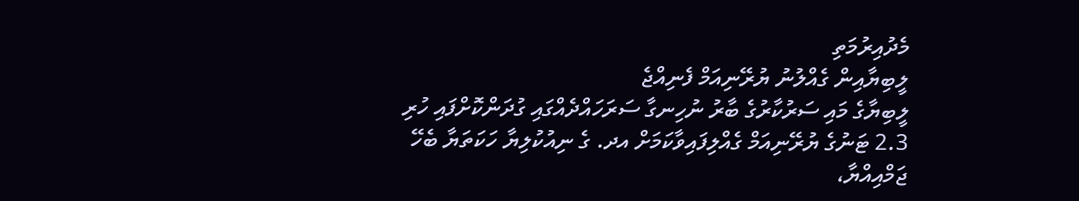މެދުއިރުމަތި
ލީބިޔާއިން ގެއްލުނު ޔުރޭނިއަމް ފެނިއްޖެ
ލީބިޔާގެ މައި ސަރުކާރުގެ ބާރު ނުހިނގާ ސަރަހައްދެއްގައި ގުދަންކޮށްފައި ހުރި 2.3 ޓަނުގެ ޔުރޭނިއަމް ގެއްލިފައިވާކަމަށް އދ. ގެ ނިއުކުލިޔާ ހަކަތަޔާ ބެހޭ ޖަމްއިއްޔާ،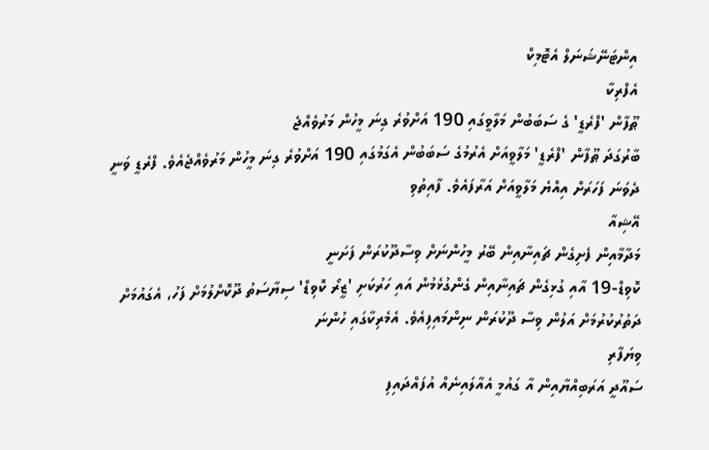އިންޓަނޭޝަނަލް އެޓޮމިކް
އެފްރިކާ
ޠޫފާން 'ފްރެޑީ' ގެ ސަބަބުން މަލާވީގައި 190 އަށްވުރެ ގިނަ މީހުން މަރުވެއްޖެ
ބާރުގަދަ ޠޫފާން 'ފްރެޑީ' މަލާވީއަށް އެރުމުގެ ސަބަބުން އެގަމުގައި 190 އަށްވުރެ ގިނަ މީހުން މަރުވެއްޖެއެވެ. ފްރެޑީ ވަނީ ދެވަނަ ފަހަރަށް އިއްޔެ މަލާވީއަށް އަރާފައެވެ. ފާއިތުވި
އޭޝިއާ
މަދާމާއިން ފެށިގެން ޗައިނާއިން ބޭރު މީހުންނަށް ވިސާދޫކުރަން ފަށަނީ
ކޮވިޑް-19 އާއި ގުޅިގެން ޗައިނާއިން ގެންގުޅެމުން އައި ހަރުކަށި 'ޒީރޯ ކޮވިޑް' ސިޔާސަތު ދޫކޮށްލުމަށް ފަހު، އެގައުމަށް ދަތުރުކުރުމަށް އަލުން ވިސާ ދޫކުރަން ނިންމައިފިއެވެ. އެމެރިކާގައި ހުންނަ
ވިޔަފާރި
ސައޫދީ އަރަބިއްޔާއިން އާ ގައުމީ އެއާލައިނެއް އުފައްދައިފި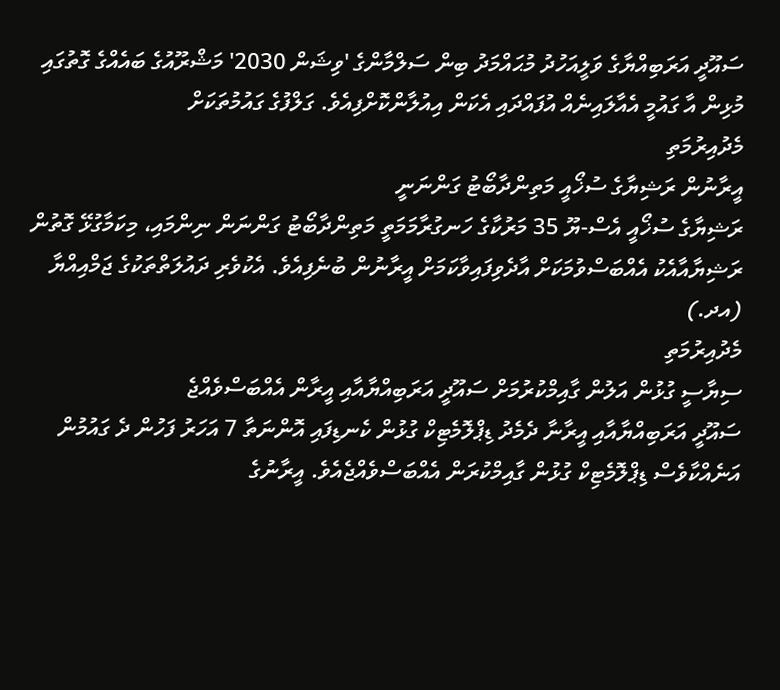ސައޫދީ އަރަބިއްޔާގެ ވަލީއަހުދު މުޙައްމަދު ބިން ސަލްމާންގެ 'ވިޝަން 2030' މަޝްރޫއުގެ ބައެއްގެ ގޮތުގައި މުޅިން އާ ގައުމީ އެއާލައިނެއް އުފައްދައި އެކަން އިއުލާންކޮށްފިއެވެ. ގަލްފުގެ ގައުމުތަކަށް
މެދުއިރުމަތި
އީރާނުން ރަޝިޔާގެ ސުޚޯއީ މަތިންދާބޯޓު ގަންނަނީ
ރަޝިޔާގެ ސުޚޯއީ އެސް-ޔޫ 35 މަރުކާގެ ހަނގުރާމަމަތީ މަތިންދާބޯޓު ގަންނަން ނިންމައި، މިކަމާގުޅޭ ގޮތުން ރަޝިޔާއާއެކު އެއްބަސްވުމަކަށް އާދެވިފައިވާކަމަށް އީރާނުން ބުނެފިއެވެ. އެކުވެރި ދައުލަތްތަކުގެ ޖަމްއިއްޔާ (އދ.)
މެދުއިރުމަތި
ސިޔާސީ ގުޅުން އަލުން ގާއިމްކުރުމަށް ސައޫދީ އަރަބިއްޔާއާއި އީރާން އެއްބަސްވެއްޖެ
ސައޫދީ އަރަބިއްޔާއާއި އީރާނާ ދެމެދު ޑިޕްލޮމެޓިކް ގުޅުން ކެނޑިފައި އޮންނަތާ 7 އަހަރު ފަހުން ދެ ގައުމުން އަނެއްކާވެސް ޑިޕްލޮމެޓިކް ގުޅުން ގާއިމްކުރަން އެއްބަސްވެއްޖެއެވެ. އީރާނުގެ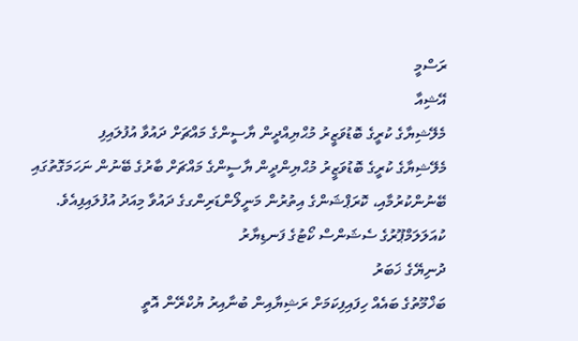ރަސްމީ
އޭޝިއާ
މެލޭޝިޔާގެ ކުރީގެ ބޮޑުވަޒީރު މުޙްޔިއްދީން ޔާސީންގެ މައްޗަށް ދައުވާ އުފުލައިފި
މެލޭޝިޔާގެ ކުރީގެ ބޮޑުވަޒީރު މުޙްޔިންދީން ޔާސީންގެ މައްޗަށް ބާރުގެ ބޭނުން ނަހަމަގޮތުގައި ބޭނުންކުރުމާއި، ކޮރަޕްޝަންގެ އިތުރުން މަނީލޯންޑަރިންގގެ ދައުވާ މިއަދު އުފުލައިފިއެވެ. ކުއަލަލަމްޕޫރުގެ ސެޝަންސް ކޯޓުގެ ފަނޑިޔާރު
ދުނިޔޭގެ ޚަބަރު
ބަޚްމޫތުގެ ބައެއް ހިފައިފިކަމަށް ރަޝިޔާއިން ބުނާއިރު ޔުކްރޭން އޮތީ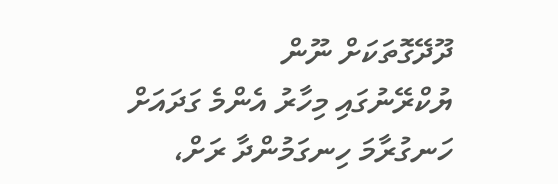ދޫދޭގޮތަކަށް ނޫން
ޔުކްރޭނުގައި މިހާރު އެންމެ ގަދައަށް ހަނގުރާމަ ހިނގަމުންދާ ރަށް،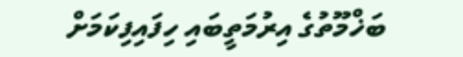ބަޚްމޫތުގެ އިރުމަތީބައި ހިފައިފިކަމަށް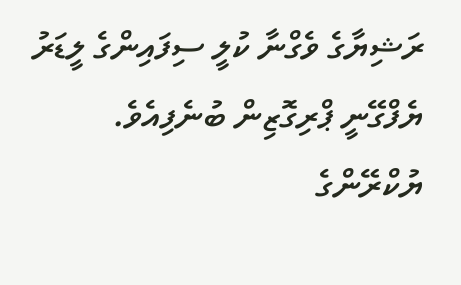ރަޝިޔާގެ ވެގްނާ ކުލީ ސިފައިންގެ ލީޑަރު ޔެފްގޭނީ ޕްރިގޮޒިން ބުނެފިއެވެ. ޔުކްރޭންގެ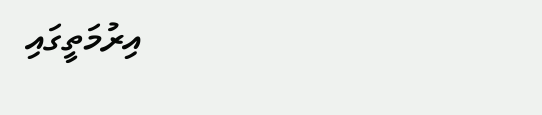އިރުމަތީގައި